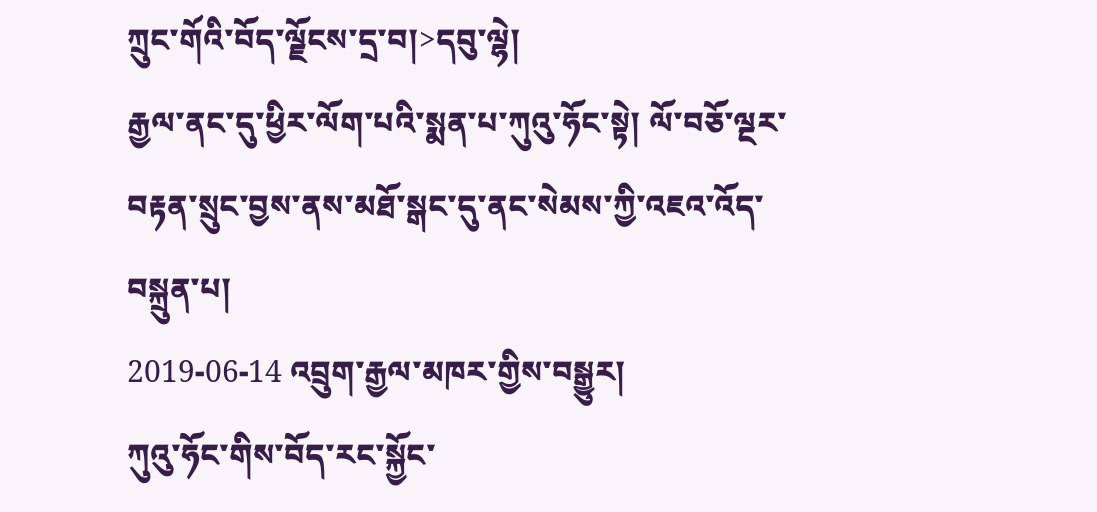ཀྲུང་གོའི་བོད་ལྗོངས་དྲ་བ།>དབུ་ལྷེ།
རྒྱལ་ནང་དུ་ཕྱིར་ལོག་པའི་སྨན་པ་ཀུའུ་ཧོང་སྟེ། ལོ་བཅོ་ལྔར་བརྟན་སྲུང་བྱས་ནས་མཐོ་སྒང་དུ་ནང་སེམས་ཀྱི་འཇའ་འོད་བསྐྲུན་པ།
2019-06-14 འབྲུག་རྒྱལ་མཁར་གྱིས་བསྒྱུར།
ཀུའུ་ཧོང་གིས་བོད་རང་སྐྱོང་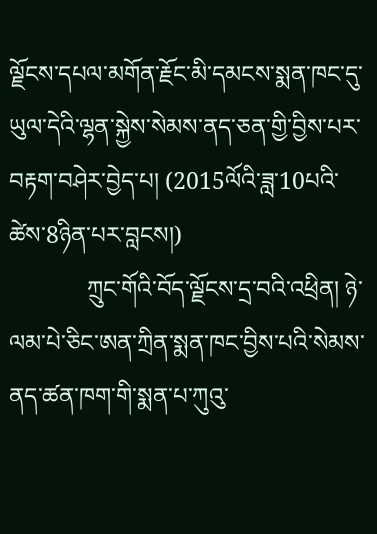ལྗོངས་དཔལ་མགོན་རྗོང་མི་དམངས་སྨན་ཁང་དུ་ཡུལ་དེའི་ལྷན་སྐྱེས་སེམས་ནད་ཅན་གྱི་བྱིས་པར་བརྟག་བཤེར་བྱེད་པ། (2015ལོའི་ཟླ་10པའི་ཚེས་8ཉིན་པར་བླངས།)
             ཀྲུང་གོའི་བོད་ལྗོངས་དྲ་བའི་འཕྲིན། ཉེ་ལམ་པེ་ཅིང་ཨན་ཀྲིན་སྨན་ཁང་བྱིས་པའི་སེམས་ནད་ཚན་ཁག་གི་སྨན་པ་ཀུའུ་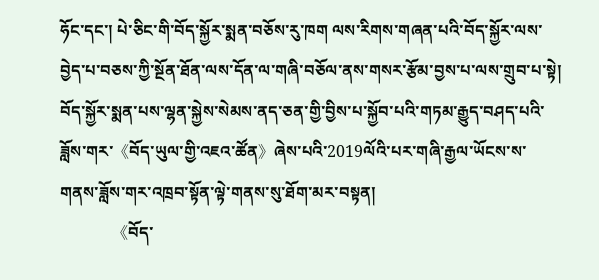ཧོང་དང་། པེ་ཅིང་གི་བོད་སྐྱོར་སྨན་བཅོས་རུ་ཁག ལས་རིགས་གཞན་པའི་བོད་སྐྱོར་ལས་བྱེད་པ་བཅས་ཀྱི་སྔོན་ཐོན་ལས་དོན་ལ་གཞི་བཅོལ་ནས་གསར་རྩོམ་བྱས་པ་ལས་གྲུབ་པ་སྟེ། བོད་སྐྱོར་སྨན་པས་ལྷན་སྐྱེས་སེམས་ནད་ཅན་གྱི་བྱིས་པ་སྐྱོབ་པའི་གཏམ་རྒྱུད་བཤད་པའི་ཟློས་གར་《བོད་ཡུལ་གྱི་འཇའ་ཚོན》ཞེས་པའི་2019ལོའི་པར་གཞི་རྒྱལ་ཡོངས་ས་གནས་ཟློས་གར་འཁྲབ་སྟོན་ལྟེ་གནས་སུ་ཐོག་མར་བསྟན།
             《བོད་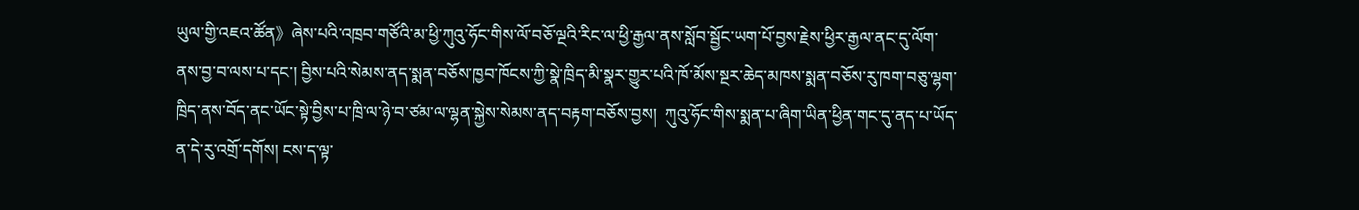ཡུལ་གྱི་འཇའ་ཚོན》ཞེས་པའི་འཁྲབ་གཙོའི་མ་ཕྱི་ཀུའུ་ཧོང་གིས་ལོ་བཅོ་ལྔའི་རིང་ལ་ཕྱི་རྒྱལ་ནས་སློབ་སྦྱོང་ཡག་པོ་བྱས་རྗེས་ཕྱིར་རྒྱལ་ནང་དུ་ལོག་ནས་བྱ་བ་ལས་པ་དང་། བྱིས་པའི་སེམས་ནད་སྨན་བཅོས་ཁྱབ་ཁོངས་ཀྱི་སྣེ་ཁྲིད་མི་སྣར་གྱུར་པའི་ཁོ་མོས་སྔར་ཆེད་མཁས་སྨན་བཅོས་རུ་ཁག་བཅུ་ལྷག་ཁྲིད་ནས་བོད་ནང་ཡོང་སྟེ་བྱིས་པ་ཁྲི་ལ་ཉེ་བ་ཙམ་ལ་ལྷན་སྐྱེས་སེམས་ནད་བརྟག་བཅོས་བྱས།  ཀུའུ་ཧོང་གིས་སྨན་པ་ཞིག་ཡིན་ཕྱིན་གང་དུ་ནད་པ་ཡོད་ན་དེ་རུ་འགྲོ་དགོས། ངས་ད་ལྟ་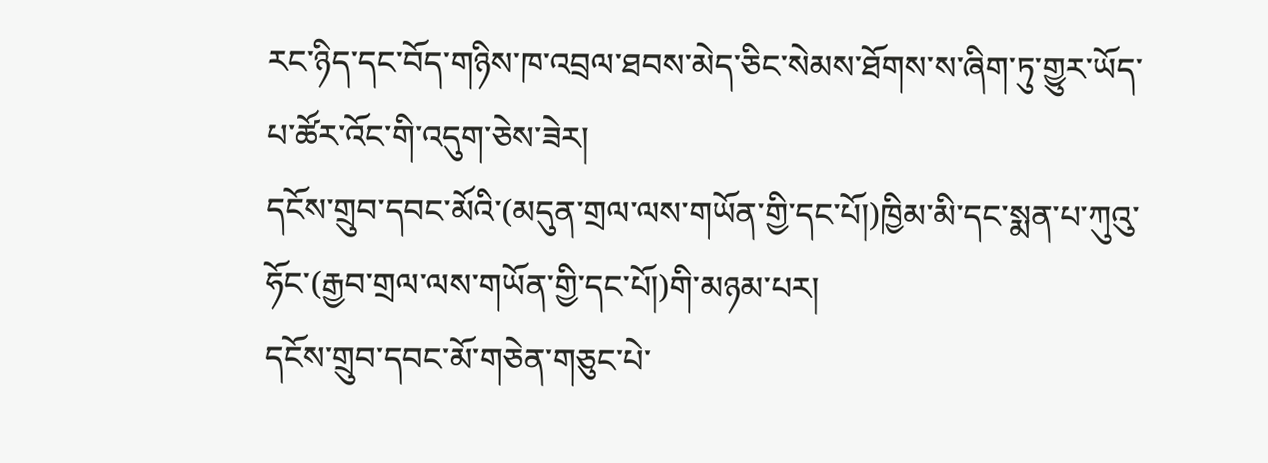རང་ཉིད་དང་བོད་གཉིས་ཁ་འབྲལ་ཐབས་མེད་ཅིང་སེམས་ཐོགས་ས་ཞིག་ཏུ་གྱུར་ཡོད་པ་ཚོར་འོང་གི་འདུག་ཅེས་ཟེར།
དངོས་གྲུབ་དབང་མོའི་(མདུན་གྲལ་ལས་གཡོན་གྱི་དང་པོ།)ཁྱིམ་མི་དང་སྨན་པ་ཀུའུ་ཧོང་(རྒྱབ་གྲལ་ལས་གཡོན་གྱི་དང་པོ།)གི་མཉམ་པར།
དངོས་གྲུབ་དབང་མོ་གཅེན་གཅུང་པེ་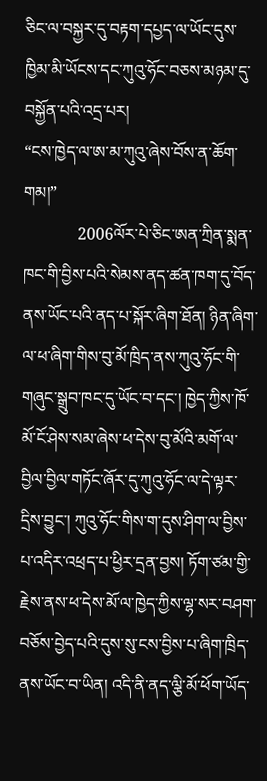ཅིང་ལ་བསྐྱར་དུ་བརྟག་དཔྱད་ལ་ཡོང་དུས་ཁྱིམ་མི་ཡོངས་དང་ཀུའུ་ཧོང་བཅས་མཉམ་དུ་བསྐྱོན་པའི་འདྲ་པར།
“ངས་ཁྱེད་ལ་ཨ་མ་ཀུའུ་ཞེས་བོས་ན་ཆོག་གམ།”
             2006ལོར་པེ་ཅིང་ཨན་ཀྲིན་སྨན་ཁང་གི་བྱིས་པའི་སེམས་ནད་ཚན་ཁག་དུ་བོད་ནས་ཡོང་པའི་ནད་པ་སྐོར་ཞིག་ཐོན། ཉིན་ཞིག་ལ་ཕ་ཞིག་གིས་བུ་མོ་ཁྲིད་ནས་ཀུའུ་ཧོང་གི་གཞུང་སྒྲུབ་ཁང་དུ་ཡོང་བ་དང་། ཁྱེད་ཀྱིས་ཁོ་མོ་ངོ་ཤེས་སམ་ཞེས་ཕ་དེས་བུ་མོའི་མགོ་ལ་བྱིལ་བྱིལ་གཏོང་ཞོར་དུ་ཀུའུ་ཧོང་ལ་དེ་ལྟར་དྲིས་བྱུང་། ཀུའུ་ཧོང་གིས་ག་དུས་ཤིག་ལ་བྱིས་པ་འདིར་འཕྲད་པ་ཕྱིར་དྲན་བྱས། ཏོག་ཙམ་གྱི་རྗེས་ནས་ཕ་དེས་མོ་ལ་ཁྱེད་ཀྱིས་ལྷ་སར་བཤག་བཅོས་བྱེད་པའི་དུས་སུ་ངས་བྱིས་པ་ཞིག་ཁྲིད་ནས་ཡོང་བ་ཡིན། འདི་ནི་ནད་ལྕི་མོ་ཕོག་ཡོད་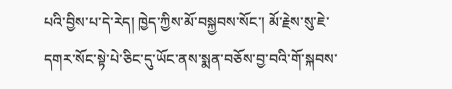པའི་བྱིས་པ་དེ་རེད། ཁྱེད་ཀྱིས་མོ་བསྐྱབས་སོང་། མོ་རྗེས་སུ་ཇེ་དགར་སོང་སྟེ་པེ་ཅིང་དུ་ཡོང་ནས་སྨན་བཅོས་བྱ་བའི་གོ་སྐབས་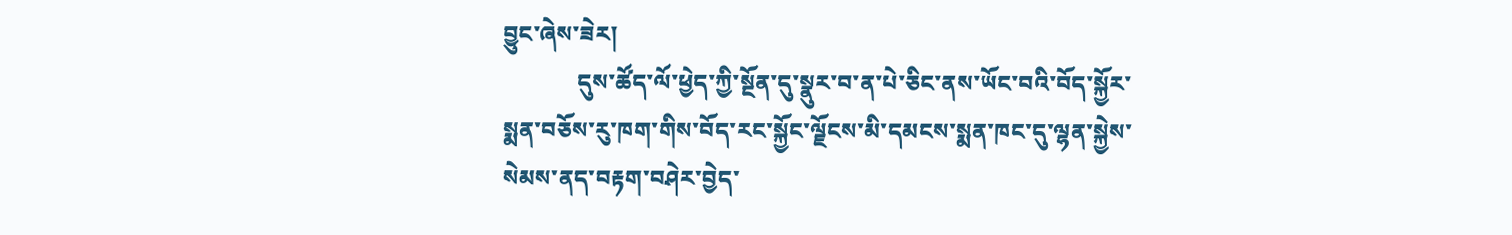བྱུང་ཞེས་ཟེར།
             དུས་ཚོད་ལོ་ཕྱེད་ཀྱི་སྔོན་དུ་སྣུར་བ་ན་པེ་ཅིང་ནས་ཡོང་བའི་བོད་སྐྱོར་སྨན་བཅོས་རུ་ཁག་གིས་བོད་རང་སྐྱོང་ལྗོངས་མི་དམངས་སྨན་ཁང་དུ་ལྷན་སྐྱེས་སེམས་ནད་བརྟག་བཤེར་བྱེད་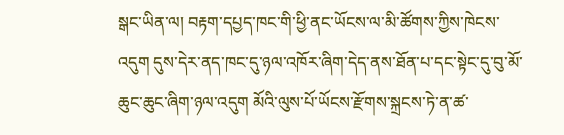སྒང་ཡིན་ལ། བརྟག་དཔྱད་ཁང་གི་ཕྱི་ནང་ཡོངས་ལ་མི་ཚོགས་ཀྱིས་ཁེངས་འདུག དུས་དེར་ནད་ཁང་དུ་ཉལ་འཁོར་ཞིག་དེད་ནས་ཐོན་པ་དང་སྟེང་དུ་བུ་མོ་ཆུང་ཆུང་ཞིག་ཉལ་འདུག མོའི་ལུས་པོ་ཡོངས་རྫོགས་སྐྲངས་ཏེ་ན་ཚ་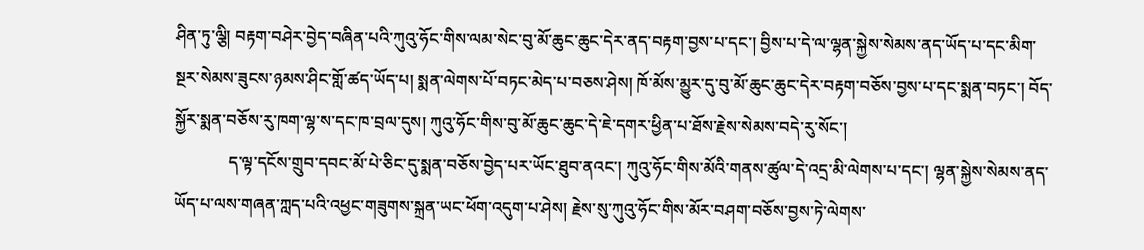ཤིན་ཏུ་ལྕི། བརྟག་བཤེར་བྱེད་བཞིན་པའི་ཀུའུ་ཧོང་གིས་ལམ་སེང་བུ་མོ་ཆུང་ཆུང་དེར་ནད་བརྟག་བྱས་པ་དང་། བྱིས་པ་དེ་ལ་ལྷན་སྐྱེས་སེམས་ནད་ཡོད་པ་དང་མིག་སྔར་སེམས་ཟུངས་ཉམས་ཤིང་གློ་ཚད་ཡོད་པ། སྨན་ལེགས་པོ་བཏང་མེད་པ་བཅས་ཤེས། ཁོ་མོས་མྱུར་དུ་བུ་མོ་ཆུང་ཆུང་དེར་བརྟག་བཅོས་བྱས་པ་དང་སྨན་བཏང་། བོད་སྐྱོར་སྨན་བཅོས་རུ་ཁག་ལྷ་ས་དང་ཁ་བྲལ་དུས། ཀུའུ་ཧོང་གིས་བུ་མོ་ཆུང་ཆུང་དེ་ཇེ་དགར་ཕྱིན་པ་ཐོས་རྗེས་སེམས་བདེ་རུ་སོང་།
             ད་ལྟ་དངོས་གྲུབ་དབང་མོ་པེ་ཅིང་དུ་སྨན་བཅོས་བྱེད་པར་ཡོང་ཐུབ་ནའང་། ཀུའུ་ཧོང་གིས་མོའི་གནས་ཚུལ་དེ་འདྲ་མི་ལེགས་པ་དང་། ལྷན་སྐྱེས་སེམས་ནད་ཡོད་པ་ལས་གཞན་ཀླད་པའི་འཕྱང་གཟུགས་སྐྲན་ཡང་ཕོག་འདུག་པ་ཤེས། རྗེས་སུ་ཀུའུ་ཧོང་གིས་མོར་བཤག་བཅོས་བྱས་ཏེ་ལེགས་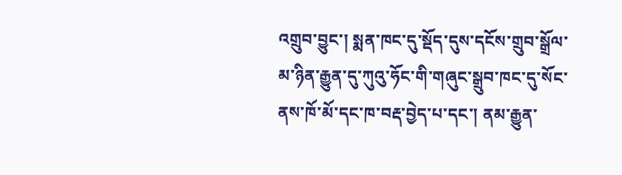འགྲུབ་བྱུང་། སྨན་ཁང་དུ་སྡོད་དུས་དངོས་གྲུབ་སྒྲོལ་མ་ཉིན་རྒྱུན་དུ་ཀུའུ་ཧོང་གི་གཞུང་སྒྲུབ་ཁང་དུ་སོང་ནས་ཁོ་མོ་དང་ཁ་བརྡ་བྱེད་པ་དང་། ནམ་རྒྱུན་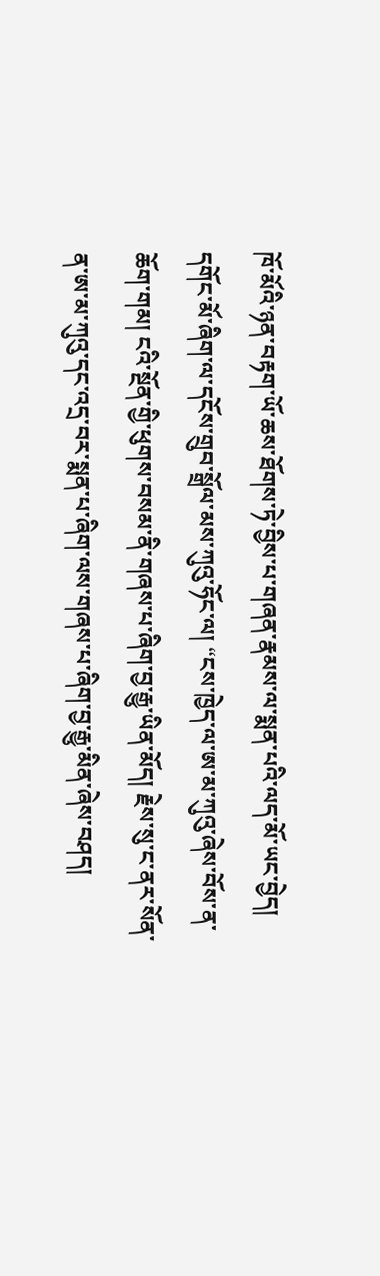ཁོ་མོའི་ཉན་བརྟག་ཡོ་ཆས་ཐོགས་ཏེ་བྱིས་པ་གཞན་རྣམས་ལ་སྨན་པའི་ལད་མོ་ཡང་བྱེད། དགོང་མོ་ཞིག་ལ་དངོས་གྲུབ་སྒྲོལ་མས་ཀུའུ་ཧོང་ལ། “ངས་ཁྱེད་ལ་ཨ་མ་ཀུའུ་ཞེས་བོས་ན་ཆོག་གམ། ངའི་སྔོན་གྱི་ཕུགས་བསམ་ནི་གཞས་པ་ཞིག་བྱ་རྒྱུ་ཡིན་མོད། རྗེས་སུ་ང་ནར་སོན་ན་ཨ་མ་ཀུའུ་དང་འདྲ་བར་སྨན་པ་ཞིག་ལས་གཞས་པ་ཞིག་བྱ་རྒྱུ་མིན་ཞེས་བཤད།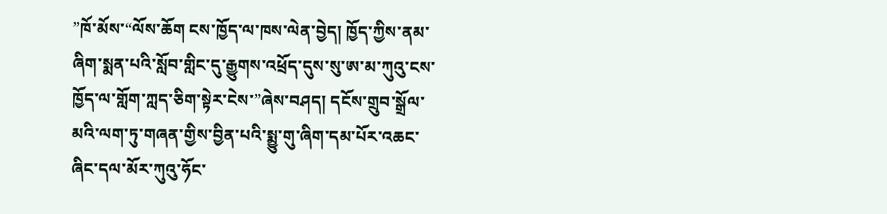”ཁོ་མོས་“ལོས་ཆོག ངས་ཁྱོད་ལ་ཁས་ལེན་བྱེད། ཁྱོད་ཀྱིས་ནམ་ཞིག་སྨན་པའི་སློབ་གླིང་དུ་རྒྱུགས་འཕྲོད་དུས་སུ་ཨ་མ་ཀུའུ་ངས་ཁྱོད་ལ་གློག་ཀླད་ཅིག་སྟེར་ངེས་”ཞེས་བཤད། དངོས་གྲུབ་སྒྲོལ་མའི་ལག་ཏུ་གཞན་གྱིས་བྱིན་པའི་སྨྱུ་གུ་ཞིག་དམ་པོར་འཆང་ཞིང་དལ་མོར་ཀུའུ་ཧོང་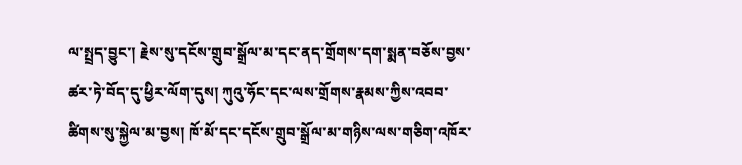ལ་སྤྲད་བྱུང་། རྗེས་སུ་དངོས་གྲུབ་སྒྲོལ་མ་དང་ནད་གྲོགས་དག་སྨན་བཅོས་བྱས་ཚར་ཏེ་བོད་དུ་ཕྱིར་ལོག་དུས། ཀུའུ་ཧོང་དང་ལས་གྲོགས་རྣམས་ཀྱིས་འབབ་ཚིགས་སུ་སྐྱེལ་མ་བྱས། ཁོ་མོ་དང་དངོས་གྲུབ་སྒྲོལ་མ་གཉིས་ལས་གཅིག་འཁོར་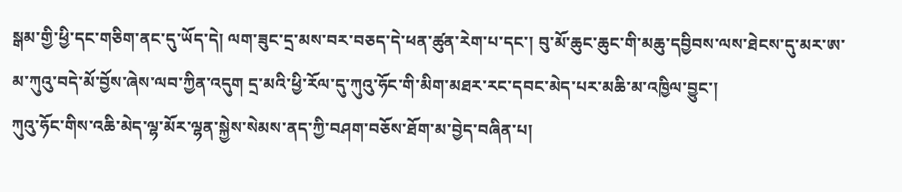སྒམ་གྱི་ཕྱི་དང་གཅིག་ནང་དུ་ཡོད་དེ། ལག་ཟུང་དྲ་མས་བར་བཅད་དེ་ཕན་ཚུན་རེག་པ་དང་། བུ་མོ་ཆུང་ཆུང་གི་མཆུ་དབྱིབས་ལས་ཐེངས་དུ་མར་ཨ་མ་ཀུའུ་བདེ་མོ་བྱོས་ཞེས་ལབ་ཀྱིན་འདུག དྲ་མའི་ཕྱི་རོལ་དུ་ཀུའུ་ཧོང་གི་མིག་མཐར་རང་དབང་མེད་པར་མཆི་མ་འཁྱིལ་བྱུང་།
ཀུའུ་ཧོང་གིས་འཆི་མེད་ལྷ་མོར་ལྷན་སྐྱེས་སེམས་ནད་ཀྱི་བཤག་བཅོས་ཐོག་མ་བྱེད་བཞིན་པ།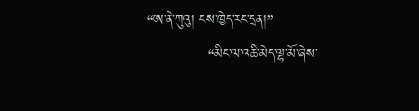“ཨ་ནེ་ཀུའུ། ངས་ཁྱེད་རང་དྲན།”
             “མིང་ལ་འཆི་མེད་ལྷ་མོ་ཞེས་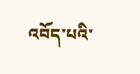འབོད་པའི་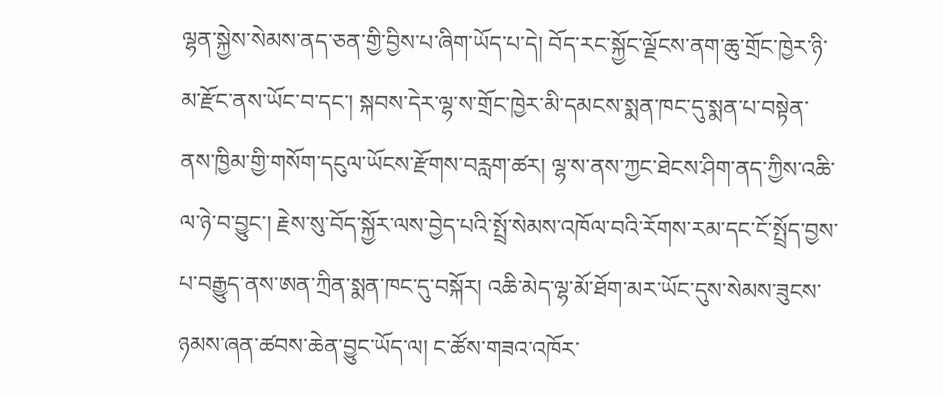ལྷན་སྐྱེས་སེམས་ནད་ཅན་གྱི་བྱིས་པ་ཞིག་ཡོད་པ་དེ། བོད་རང་སྐྱོང་ལྗོངས་ནག་ཆུ་གྲོང་ཁྱེར་ཉི་མ་རྫོང་ནས་ཡོང་བ་དང་། སྐབས་དེར་ལྷ་ས་གྲོང་ཁྱེར་མི་དམངས་སྨན་ཁང་དུ་སྨན་པ་བསྟེན་ནས་ཁྱིམ་གྱི་གསོག་དངུལ་ཡོངས་རྫོགས་བརླག་ཚར། ལྷ་ས་ནས་ཀྱང་ཐེངས་ཤིག་ནད་ཀྱིས་འཆི་ལ་ཉེ་བ་བྱུང་། རྗེས་སུ་བོད་སྐྱོར་ལས་བྱེད་པའི་སྤྲོ་སེམས་འཁོལ་བའི་རོགས་རམ་དང་ངོ་སྤྲོད་བྱས་པ་བརྒྱུད་ནས་ཨན་ཀྲིན་སྨན་ཁང་དུ་བསྐོར། འཆི་མེད་ལྷ་མོ་ཐོག་མར་ཡོང་དུས་སེམས་ཟུངས་ཉམས་ཞན་ཚབས་ཆེན་བྱུང་ཡོད་ལ། ང་ཚོས་གཟའ་འཁོར་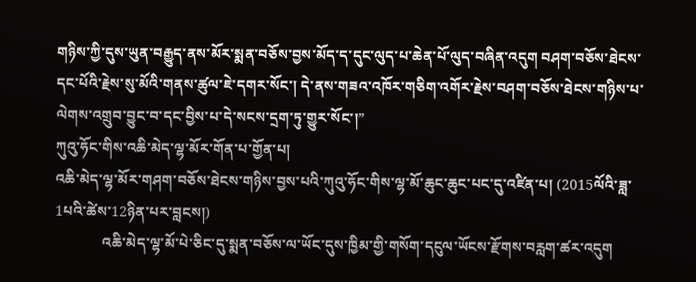གཉིས་ཀྱི་དུས་ཡུན་བརྒྱུད་ནས་མོར་སྨན་བཅོས་བྱས་མོད་ད་དུང་ལུད་པ་ཆེན་པོ་ལུད་བཞིན་འདུག བཤག་བཅོས་ཐེངས་དང་པོའི་རྗེས་སུ་མོའི་གནས་ཚུལ་ཇེ་དགར་སོང་། དེ་ནས་གཟའ་འཁོར་གཅིག་འགོར་རྗེས་བཤག་བཅོས་ཐེངས་གཉིས་པ་ལེགས་འགྲུབ་བྱུང་བ་དང་བྱིས་པ་དེ་སངས་དྲག་ཏུ་གྱུར་སོང་།”
ཀུའུ་ཧོང་གིས་འཆི་མེད་ལྷ་མོར་གོན་པ་གྱོན་པ།
འཆི་མེད་ལྷ་མོར་གཤག་བཅོས་ཐེངས་གཉིས་བྱས་པའི་ཀུའུ་ཧོང་གིས་ལྷ་མོ་ཆུང་ཆུང་པང་དུ་འཛིན་པ། (2015ལོའི་ཟླ་1པའི་ཚེས་12ཉིན་པར་བླངས།)
             འཆི་མེད་ལྷ་མོ་པེ་ཅིང་དུ་སྨན་བཅོས་ལ་ཡོང་དུས་ཁྱིམ་གྱི་གསོག་དངུལ་ཡོངས་རྫོགས་བརླག་ཚར་འདུག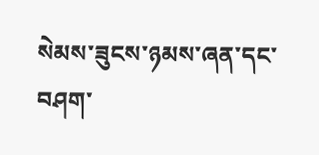སེམས་ཟུངས་ཉམས་ཞན་དང་བཤག་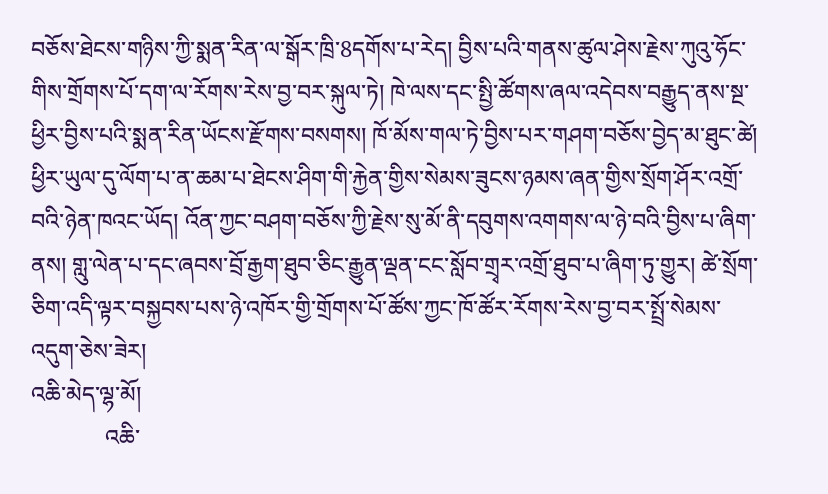བཅོས་ཐེངས་གཉིས་ཀྱི་སྨན་རིན་ལ་སྒོར་ཁྲི་8དགོས་པ་རེད། བྱིས་པའི་གནས་ཚུལ་ཤེས་རྗེས་ཀུའུ་ཧོང་གིས་གྲོགས་པོ་དག་ལ་རོགས་རེས་བྱ་བར་སྐུལ་ཏེ། ཁེ་ལས་དང་སྤྱི་ཚོགས་ཞལ་འདེབས་བརྒྱུད་ནས་སྔ་ཕྱིར་བྱིས་པའི་སྨན་རིན་ཡོངས་རྫོགས་བསགས། ཁོ་མོས་གལ་ཏེ་བྱིས་པར་གཤག་བཅོས་བྱེད་མ་ཐུང་ཚེ། ཕྱིར་ཡུལ་དུ་ལོག་པ་ན་ཆམ་པ་ཐེངས་ཤིག་གི་རྐྱེན་གྱིས་སེམས་ཟུངས་ཉམས་ཞན་གྱིས་སྲོག་ཤོར་འགྲོ་བའི་ཉེན་ཁའང་ཡོད། འོན་ཀྱང་བཤག་བཅོས་ཀྱི་རྗེས་སུ་མོ་ནི་དབུགས་འགགས་ལ་ཉེ་བའི་བྱིས་པ་ཞིག་ནས། གླུ་ལེན་པ་དང་ཞབས་བྲོ་རྒྱག་ཐུབ་ཅིང་རྒྱུན་ལྡན་ངང་སློབ་གྲྭར་འགྲོ་ཐུབ་པ་ཞིག་ཏུ་གྱུར། ཚེ་སྲོག་ཅིག་འདི་ལྟར་བསྐྱབས་པས་ཉེ་འཁོར་གྱི་གྲོགས་པོ་ཚོས་ཀྱང་ཁོ་ཚོར་རོགས་རེས་བྱ་བར་སྤྲོ་སེམས་འདུག་ཅེས་ཟེར།
འཆི་མེད་ལྷ་མོ།
             འཆི་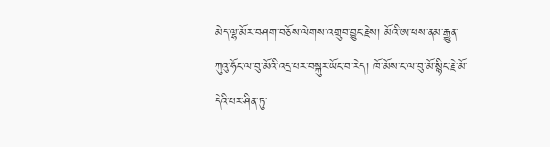མེད་ལྷ་མོར་བཤག་བཅོས་ལེགས་འགྲུབ་བྱུང་རྗེས། མོའི་ཨ་ཕས་ནམ་རྒྱུན་ཀུའུ་ཧོང་ལ་བུ་མོའི་འདྲ་པར་བསྐུར་ཡོང་བ་རེད། ཁོ་མོས་ང་ལ་བུ་མོ་སྙིང་རྗེ་མོ་དེའི་པར་ཤིན་ཏུ་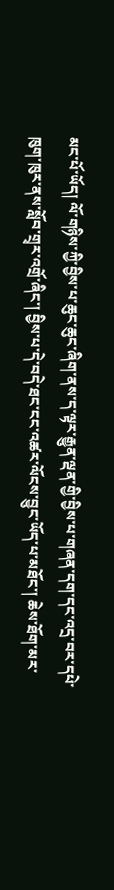མང་པོ་ཡོད། ལོ་གཉིས་ཀྱི་བྱིས་པ་ཆུང་ཆུང་ཞིག་ནས་ད་ལྟར་རྒྱུན་ལྡན་གྱི་བྱིས་པ་གཞན་དག་དང་འདྲ་བར་དཔེ་ཁུག་ཁུར་ནས་སློབ་གྲྭར་འགྲོ་ཞིང་། བྱིས་པ་དེ་བདེ་ཐང་ངང་འཚར་ལོངས་བྱུང་ཡོད་པ་མཐོང་། ཆེས་ཐོག་མར་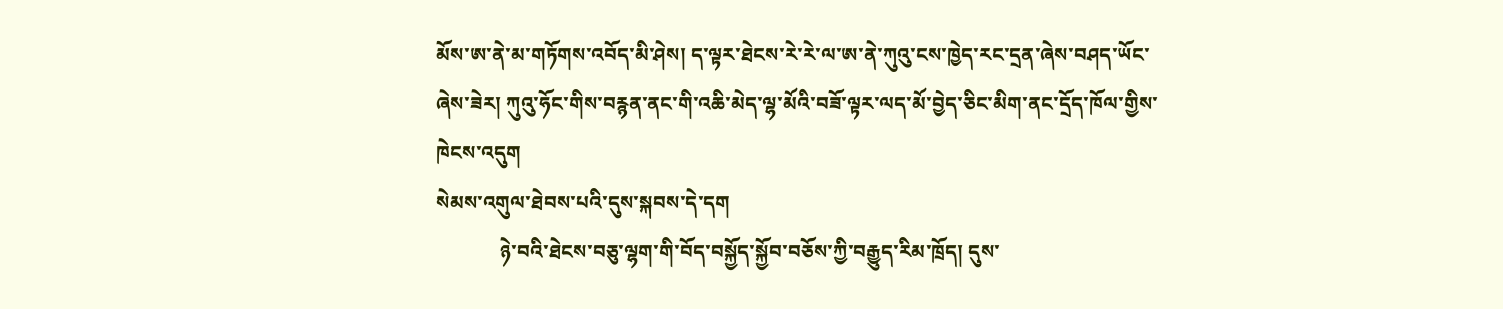མོས་ཨ་ནེ་མ་གཏོགས་འབོད་མི་ཤེས། ད་ལྟར་ཐེངས་རེ་རེ་ལ་ཨ་ནེ་ཀུའུ་ངས་ཁྱེད་རང་དྲན་ཞེས་བཤད་ཡོང་ཞེས་ཟེར། ཀུའུ་ཧོང་གིས་བརྙན་ནང་གི་འཆི་མེད་ལྷ་མོའི་བཟོ་ལྟར་ལད་མོ་བྱེད་ཅིང་མིག་ནང་དྲོད་ཁོལ་གྱིས་ཁེངས་འདུག
སེམས་འགུལ་ཐེབས་པའི་དུས་སྐབས་དེ་དག
             ཉེ་བའི་ཐེངས་བཅུ་ལྷག་གི་བོད་བསྐྱོད་སྐྱོབ་བཅོས་ཀྱི་བརྒྱུད་རིམ་ཁྲོད། དུས་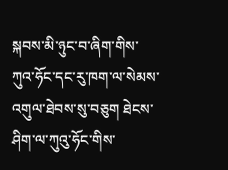སྐབས་མི་ཉུང་བ་ཞིག་གིས་ཀུའ་ཧོང་དང་རུ་ཁག་ལ་སེམས་འགུལ་ཐེབས་སུ་བཅུག ཐེངས་ཤིག་ལ་ཀུའུ་ཧོང་གིས་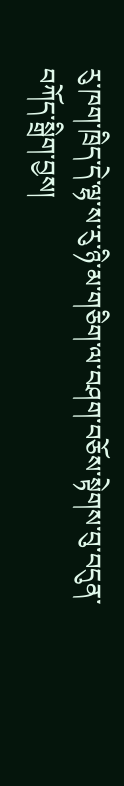རུ་ཁག་ཁྲིད་དེ་ལྷ་ས་རུ་ཉི་མ་གཅིག་ལ་བཤག་བཅོས་སྟེགས་བུ་བདུན་བཀོད་སྒྲིག་བྱས།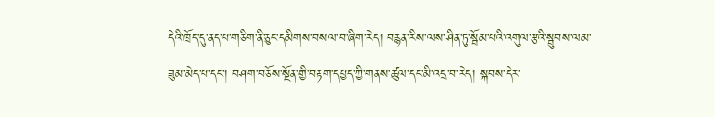དེའི་ཁྲོད་དུ་ནད་པ་གཅིག་ནི་ཅུང་དམིགས་བསལ་བ་ཞིག་རེད། བརྙན་རིས་ལས་ཤིན་ཏུ་སྦོམ་པའི་འགུལ་རྩའི་སྦུབས་ལམ་ཟུམ་མེད་པ་དང་། བཤག་བཅོས་སྔོན་གྱི་བརྟག་དཔྱད་ཀྱི་གནས་ཚུལ་དང་མི་འདྲ་བ་རེད། སྐབས་དེར་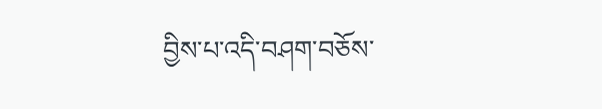བྱིས་པ་འདི་བཤག་བཅོས་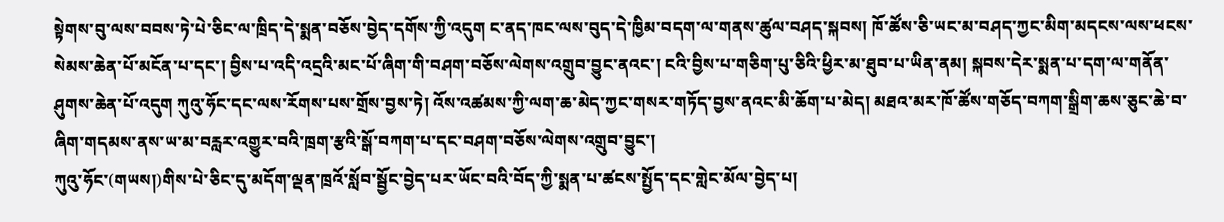སྟེགས་བུ་ལས་བབས་ཏེ་པེ་ཅིང་ལ་ཁྲིད་དེ་སྨན་བཅོས་བྱེད་དགོས་ཀྱི་འདུག ང་ནད་ཁང་ལས་བུད་དེ་ཁྱིམ་བདག་ལ་གནས་ཚུལ་བཤད་སྐབས། ཁོ་ཚོས་ཅི་ཡང་མ་བཤད་ཀྱང་མིག་མདངས་ལས་ཕངས་སེམས་ཆེན་པོ་མངོན་པ་དང་། བྱིས་པ་འདི་འདྲའི་མང་པོ་ཞིག་གི་བཤག་བཅོས་ལེགས་འགྲུབ་བྱུང་ནའང་། ངའི་བྱིས་པ་གཅིག་པུ་ཅིའི་ཕྱིར་མ་ཐུབ་པ་ཡིན་ནམ། སྐབས་དེར་སྨན་པ་དག་ལ་གནོན་ཤུགས་ཆེན་པོ་འདུག ཀུའུ་ཧོང་དང་ལས་རོགས་པས་གྲོས་བྱས་ཏེ། འོས་འཚམས་ཀྱི་ལག་ཆ་མེད་ཀྱང་གསར་གཏོད་བྱས་ནའང་མི་ཆོག་པ་མེད། མཐའ་མར་ཁོ་ཚོས་གཅོད་བཀག་སྒྲིག་ཆས་ཅུང་ཆེ་བ་ཞིག་གདམས་ནས་ཡ་མ་བརླར་འགྱུར་བའི་ཁྲག་རྩའི་སྒོ་བཀག་པ་དང་བཤག་བཅོས་ལེགས་འགྲུབ་བྱུང་།
ཀུའུ་ཧོང་(གཡས།)གིས་པེ་ཅིང་དུ་མདོག་ལྡན་ཁྲའོ་སློབ་སྦྱོང་བྱེད་པར་ཡོང་བའི་བོད་ཀྱི་སྨན་པ་ཚངས་སྤྱོད་དང་གླེང་མོལ་བྱེད་པ།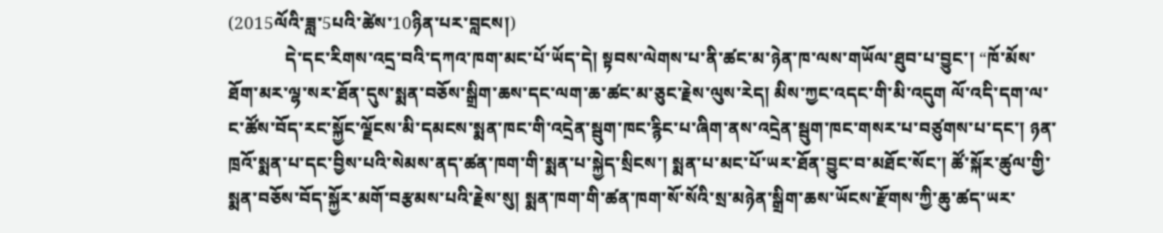(2015ལོའི་ཟླ་5པའི་ཚེས་10ཉིན་པར་བླངས།)
             དེ་དང་རིགས་འདྲ་བའི་དཀའ་ཁག་མང་པོ་ཡོད་དེ། སྟབས་ལེགས་པ་ནི་ཚང་མ་ཉེན་ཁ་ལས་གཡོལ་ཐུབ་པ་བྱུང་། “ཁོ་མོས་ཐོག་མར་ལྷ་སར་ཐོན་དུས་སྨན་བཅོས་སྒྲིག་ཆས་དང་ལག་ཆ་ཚང་མ་ཅུང་རྗེས་ལུས་རེད། མིས་ཀྱང་འདང་གི་མི་འདུག ལོ་འདི་དག་ལ་ང་ཚོས་བོད་རང་སྐྱོང་ལྗོངས་མི་དམངས་སྨན་ཁང་གི་འདྲེན་སྦུག་ཁང་རྙིང་པ་ཞིག་ནས་འདྲེན་སྦུག་ཁང་གསར་པ་བཙུགས་པ་དང་། ཉན་ཁྲའོ་སྨན་པ་དང་བྱིས་པའི་སེམས་ནད་ཚན་ཁག་གི་སྨན་པ་སྐྱེད་སྲིངས་། སྨན་པ་མང་པོ་ཡར་ཐོན་བྱུང་བ་མཐོང་སོང་། ཚོ་སྐོར་ཚུལ་གྱི་སྨན་བཅོས་བོད་སྐྱོར་མགོ་བརྩམས་པའི་རྗེས་སུ། སྨན་ཁག་གི་ཚན་ཁག་སོ་སོའི་སྲ་མཉེན་སྒྲིག་ཆས་ཡོངས་རྫོགས་ཀྱི་ཆུ་ཚད་ཡར་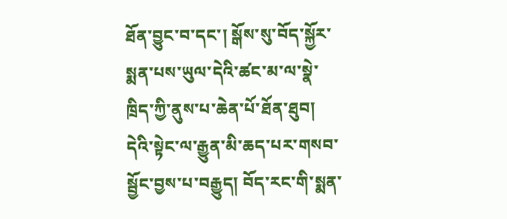ཐོན་བྱུང་བ་དང་། སྒོས་སུ་བོད་སྐྱོར་སྨན་པས་ཡུལ་དེའི་ཚང་མ་ལ་སྣེ་ཁྲིད་ཀྱི་ནུས་པ་ཆེན་པོ་ཐོན་ཐུབ། དེའི་སྟེང་ལ་རྒྱུན་མི་ཆད་པར་གསབ་སྦྱོང་བྱས་པ་བརྒྱུད། བོད་རང་གི་སྨན་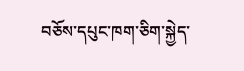བཅོས་དཔུང་ཁག་ཅིག་སྐྱེད་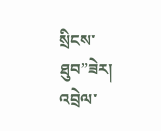སྲིངས་ཐུབ”ཟེར།
འབྲེལ་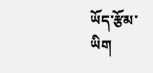ཡོད་རྩོམ་ཡིག